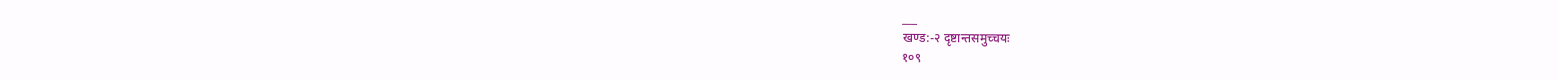___
खण्ड:-२ दृष्टान्तसमुच्चयः
१०९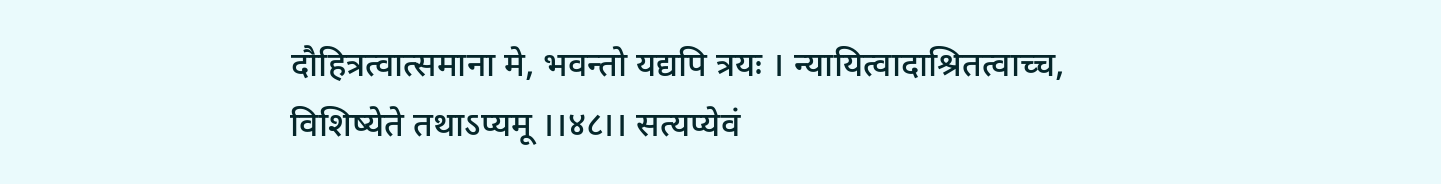दौहित्रत्वात्समाना मे, भवन्तो यद्यपि त्रयः । न्यायित्वादाश्रितत्वाच्च, विशिष्येते तथाऽप्यमू ।।४८।। सत्यप्येवं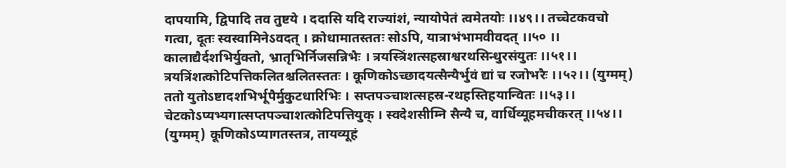दापयामि, द्विपादि तव तुष्टये । ददासि यदि राज्यांशं, न्यायोपेतं त्वमेतयोः ।।४९।। तच्चेटकवचो गत्वा, दूतः स्वस्वामिनेऽवदत् । क्रोधामातस्ततः सोऽपि, यात्राभंभामवीवदत् ।।५० ।। कालाद्यैर्दशभिर्युक्तो, भ्रातृभिर्निजसन्निभैः । त्रयस्त्रिंशत्सहस्राश्वरथसिन्धुरसंयुतः ।।५१।। त्रयत्रिंशत्कोटिपत्तिकलितश्चलितस्ततः । कूणिकोऽच्छादयत्सैन्यैर्भुवं द्यां च रजोभरैः ।।५२।। (युग्मम्) ततो युतोऽष्टादशभिर्भूपैर्मुकुटधारिभिः । सप्तपञ्चाशत्सहस्र-रथहस्तिहयान्वितः ।।५३।। चेटकोऽप्यभ्यगात्सप्तपञ्चाशत्कोटिपत्तियुक् । स्वदेशसीम्नि सैन्यै च, वार्धिव्यूहमचीकरत् ।।५४।। (युग्मम्) कूणिकोऽप्यागतस्तत्र, तायव्यूहं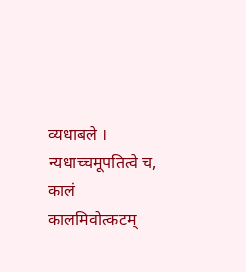व्यधाबले । न्यधाच्चमूपतित्वे च, कालं कालमिवोत्कटम्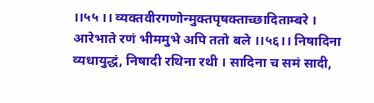।।५५ ।। व्यक्तवीरगणोन्मुक्तपृषक्ताच्छादिताम्बरे । आरेभाते रणं भीममुभे अपि ततो बले ।।५६।। निषादिना व्यधायुद्धं, निषादी रथिना रथी । सादिना च समं सादी,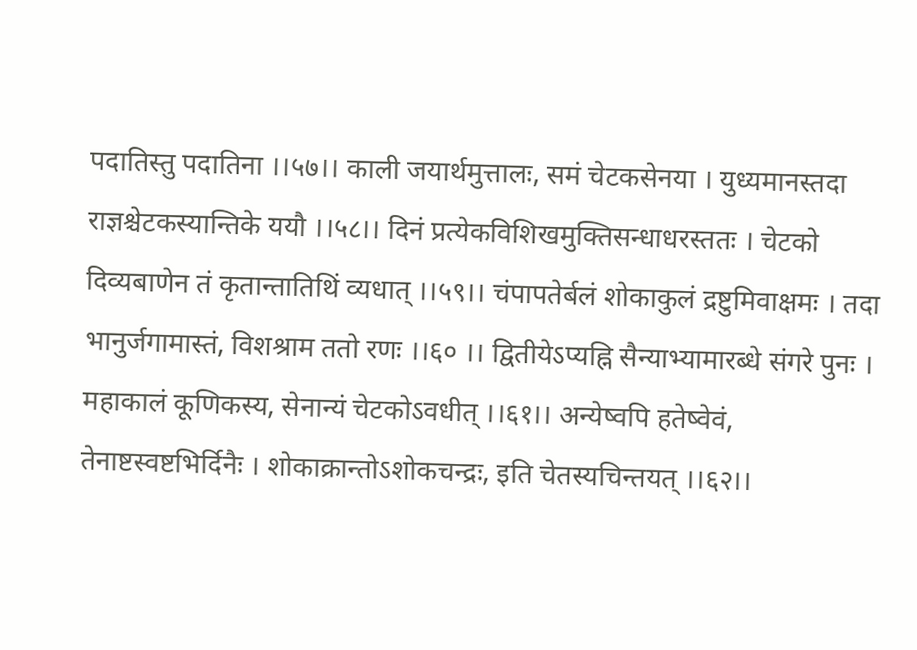पदातिस्तु पदातिना ।।५७।। काली जयार्थमुत्तालः, समं चेटकसेनया । युध्यमानस्तदा राज्ञश्चेटकस्यान्तिके ययौ ।।५८।। दिनं प्रत्येकविशिखमुक्तिसन्धाधरस्ततः । चेटको दिव्यबाणेन तं कृतान्तातिथिं व्यधात् ।।५९।। चंपापतेर्बलं शोकाकुलं द्रष्टुमिवाक्षमः । तदा भानुर्जगामास्तं, विशश्राम ततो रणः ।।६० ।। द्वितीयेऽप्यह्नि सैन्याभ्यामारब्धे संगरे पुनः । महाकालं कूणिकस्य, सेनान्यं चेटकोऽवधीत् ।।६१।। अन्येष्वपि हतेष्वेवं, तेनाष्टस्वष्टभिर्दिनैः । शोकाक्रान्तोऽशोकचन्द्रः, इति चेतस्यचिन्तयत् ।।६२।।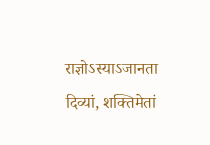राज्ञोऽस्याऽजानता दिव्यां, शक्तिमेतां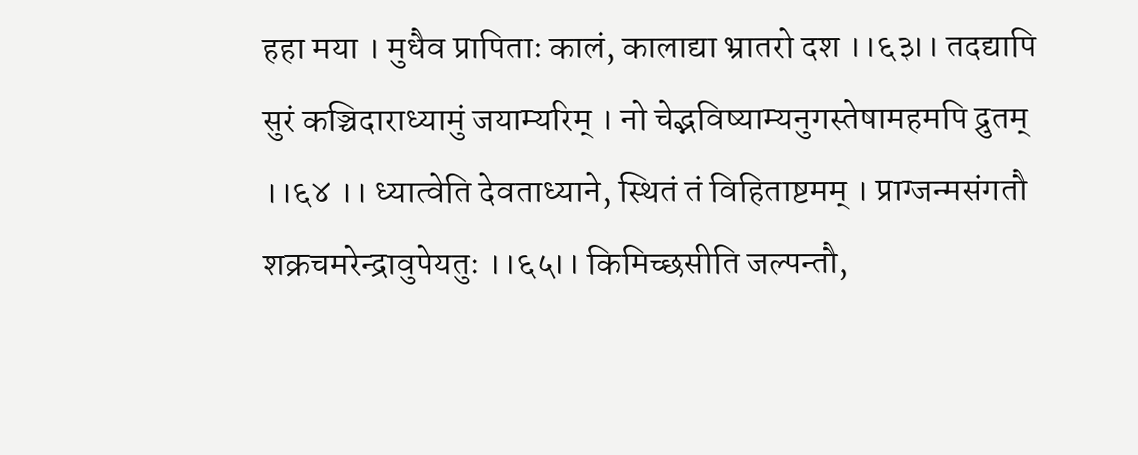हहा मया । मुधैव प्रापिताः कालं, कालाद्या भ्रातरो दश ।।६३।। तदद्यापि सुरं कञ्चिदाराध्यामुं जयाम्यरिम् । नो चेद्भविष्याम्यनुगस्तेषामहमपि द्रुतम् ।।६४ ।। ध्यात्वेति देवताध्याने, स्थितं तं विहिताष्टमम् । प्राग्जन्मसंगतौ शक्रचमरेन्द्रावुपेयतुः ।।६५।। किमिच्छसीति जल्पन्तौ,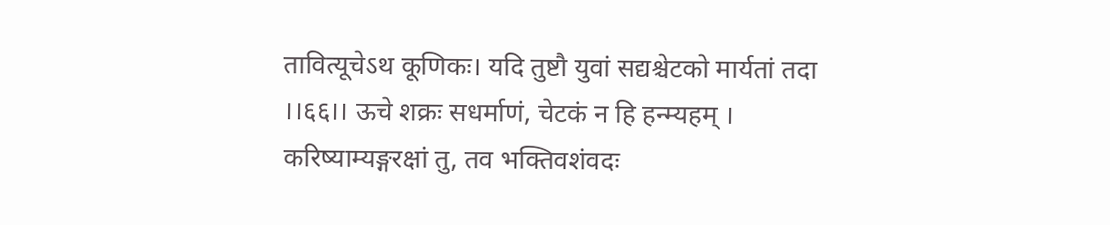तावित्यूचेऽथ कूणिकः। यदि तुष्टौ युवां सद्यश्चेटको मार्यतां तदा ।।६६।। ऊचे शक्रः सधर्माणं, चेटकं न हि हन्म्यहम् । करिष्याम्यङ्गरक्षां तु, तव भक्तिवशंवदः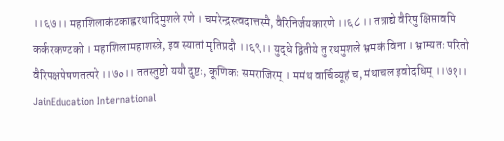।।६७।। महाशिलाकंटकाह्वरथादिमुशले रणे । चमरेन्द्रस्त्वदात्तस्मै, वैरिनिर्जयकारणे ।।६८ ।। तत्राद्ये वैरिषु क्षिप्तावपि कर्करकण्टको । महाशिलामहाशस्त्रे, इव स्यातां मृतिप्रदौ ।।६९।। युद्धे द्वितीये तु रथमुशले भ्रमकं विना । भ्राम्यतः परितो वैरिपक्षपेषणतत्परे ।।७०।। ततस्तुष्टो ययौ दुष्टः, कूणिकः समराजिरम् । ममंथ वार्चिव्यूहं च, मंथाचल इवोदधिम् ।।७१।।
JainEducation International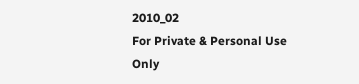2010_02
For Private & Personal Use Only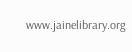www.jainelibrary.org